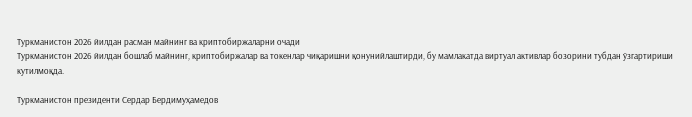Туркманистон 2026 йилдан расман майнинг ва криптобиржаларни очади
Туркманистон 2026 йилдан бошлаб майнинг, криптобиржалар ва токенлар чиқаришни қонунийлаштирди, бу мамлакатда виртуал активлар бозорини тубдан ўзгартириши кутилмоқда.

Туркманистон президенти Сердар Бердимуҳамедов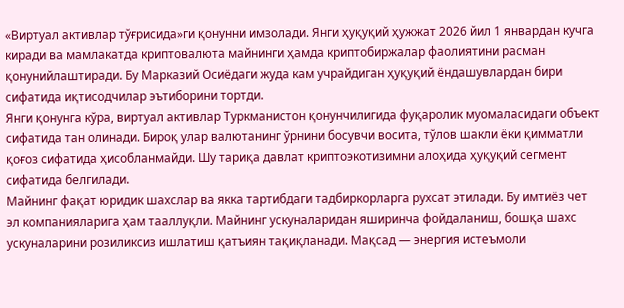«Виртуал активлар тўғрисида»ги қонунни имзолади. Янги ҳуқуқий ҳужжат 2026 йил 1 январдан кучга киради ва мамлакатда криптовалюта майнинги ҳамда криптобиржалар фаолиятини расман қонунийлаштиради. Бу Марказий Осиёдаги жуда кам учрайдиган ҳуқуқий ёндашувлардан бири сифатида иқтисодчилар эътиборини тортди.
Янги қонунга кўра, виртуал активлар Туркманистон қонунчилигида фуқаролик муомаласидаги объект сифатида тан олинади. Бироқ улар валютанинг ўрнини босувчи восита, тўлов шакли ёки қимматли қоғоз сифатида ҳисобланмайди. Шу тариқа давлат криптоэкотизимни алоҳида ҳуқуқий сегмент сифатида белгилади.
Майнинг фақат юридик шахслар ва якка тартибдаги тадбиркорларга рухсат этилади. Бу имтиёз чет эл компанияларига ҳам тааллуқли. Майнинг ускуналаридан яширинча фойдаланиш, бошқа шахс ускуналарини розиликсиз ишлатиш қатъиян тақиқланади. Мақсад — энергия истеъмоли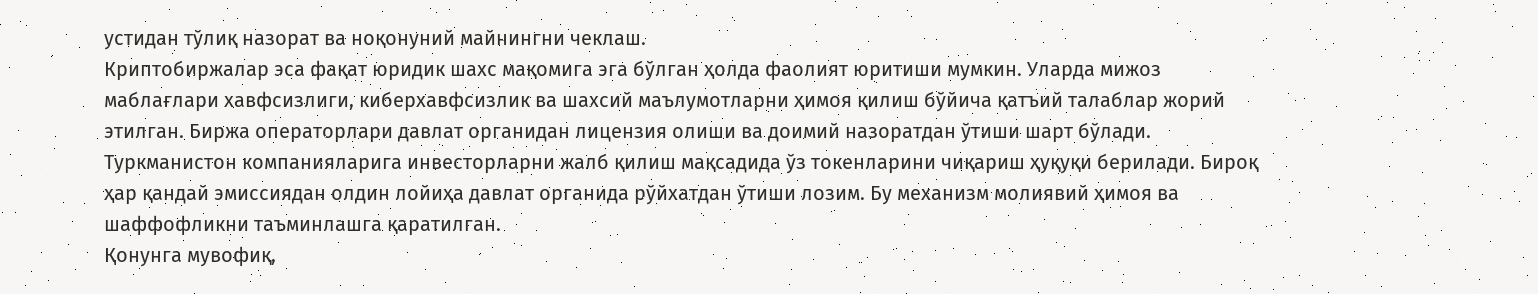устидан тўлиқ назорат ва ноқонуний майнингни чеклаш.
Криптобиржалар эса фақат юридик шахс мақомига эга бўлган ҳолда фаолият юритиши мумкин. Уларда мижоз маблағлари хавфсизлиги, киберхавфсизлик ва шахсий маълумотларни ҳимоя қилиш бўйича қатъий талаблар жорий этилган. Биржа операторлари давлат органидан лицензия олиши ва доимий назоратдан ўтиши шарт бўлади.
Туркманистон компанияларига инвесторларни жалб қилиш мақсадида ўз токенларини чиқариш ҳуқуқи берилади. Бироқ ҳар қандай эмиссиядан олдин лойиҳа давлат органида рўйхатдан ўтиши лозим. Бу механизм молиявий ҳимоя ва шаффофликни таъминлашга қаратилган.
Қонунга мувофиқ,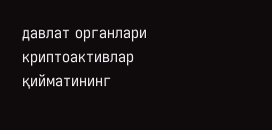давлат органлари криптоактивлар қийматининг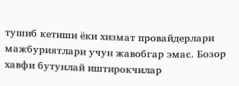тушиб кетиши ёки хизмат провайдерлари мажбуриятлари учун жавобгар эмас. Бозор хавфи бутунлай иштирокчилар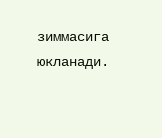зиммасига юкланади.